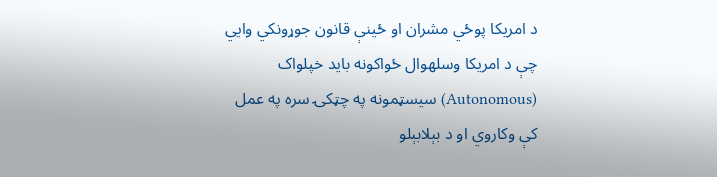د امریکا پوځي مشران او ځینې قانون جوړونکي وایي چې د امریکا وسلهوال ځواکونه باید خپلواک (Autonomous) سیسټمونه په چټکۍ سره په عمل کې وکاروي او د بېلابېلو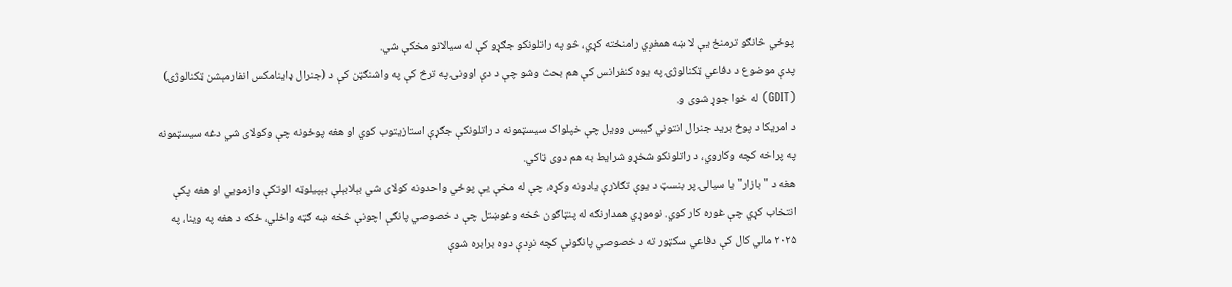پوځي څانګو ترمنځ یې لا ښه همغږي رامنځته کړي، څو په راتلونکو جګړو کې له سیالانو مخکې شي.
پدې موضوع د دفاعي ټکنالوژۍ په یوه کنفرانس کې هم بحث وشو چې د دې اوونۍ په ترڅ کې په واشنګټن کې د (جنرال ډاینامکس انفارمېشن ټکنالوژۍ) (GDIT) له خوا جوړ شوی و.
د امریکا د پوځ برید جنرال انتوني ګیبس وویل چې خپلواک سیسټمونه د راتلونکې جګړې استازیتوب کوي او هغه پوځونه چې وکولای شي دغه سیسټمونه په پراخه کچه وکاروي، د راتلونکو شخړو شرایط به هم دوی ټاکي.
هغه د "بازار" یا سیالۍ پر بنسټ د یوې تګلارې یادونه وکړه، چې له مخې یې پوځي واحدونه کولای شي بېلابېلې بېپیلوټه الوتکې وازمويي او هغه پکې انتخاب کړي چې غوره کار کوي. نوموړي همدارنګه له پنټاګون څخه وغوښتل چې د خصوصي پانګې اچونې څخه ښه ګټه واخلي، ځکه د هغه په وینا، په ۲۰۲۵ مالي کال کې دفاعي سکټور ته د خصوصي پانګونې کچه نږدې دوه برابره شوې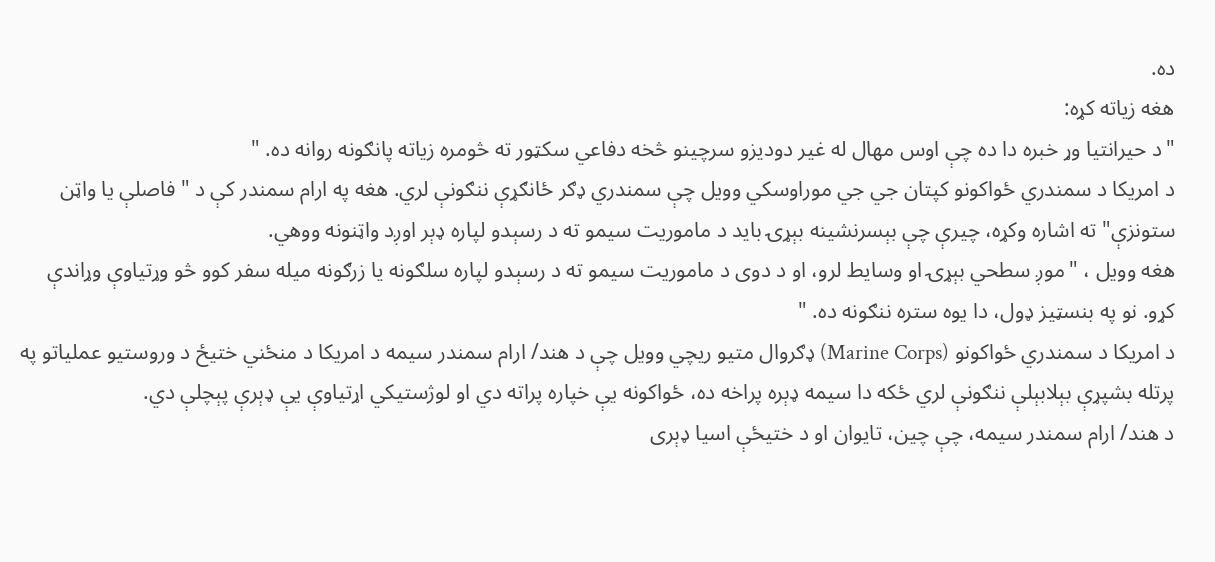ده.
هغه زیاته کړه:
"د حیرانتیا وړ خبره دا ده چې اوس مهال له غیر دودیزو سرچینو څخه دفاعي سکټور ته څومره زیاته پانګونه روانه ده. "
د امریکا د سمندري ځواکونو کپتان جي جي موراوسکي وویل چې سمندري ډګر ځانګړې ننګونې لري. هغه په ارام سمندر کې د "فاصلې یا واټن ستونزې" ته اشاره وکړه، چیرې چې بېسرنشینه بېړۍ باید د ماموریت سیمو ته د رسېدو لپاره ډېر اوږد واټنونه ووهي.
هغه وویل ، "موږ سطحي بېړۍ او وسایط لرو، او د دوی د ماموریت سیمو ته د رسېدو لپاره سلګونه یا زرګونه میله سفر کوو څو وړتیاوې وړاندې کړو. نو په بنسټیز ډول، دا یوه ستره ننګونه ده. "
د امریکا د سمندري ځواکونو (Marine Corps) ډګروال متیو ریچي وویل چې د هند/ ارام سمندر سیمه د امریکا د منځني ختیځ د وروستیو عملیاتو په پرتله بشپړې بېلابېلې ننګونې لري ځکه دا سیمه ډېره پراخه ده، ځواکونه یې خپاره پراته دي او لوژستیکي اړتیاوې یې ډېرې پېچلې دي.
د هند/ ارام سمندر سیمه، چې چین، تایوان او د ختیځې اسیا ډېری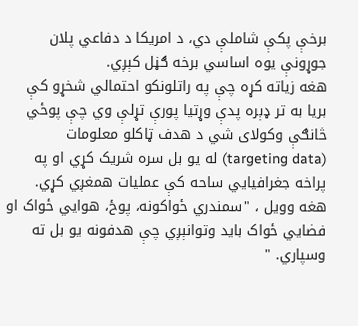برخې پکې شاملې دي، د امریکا د دفاعي پلان جوړونې یوه اساسي برخه ګڼل کېږي.
هغه زیاته کړه چې په راتلونکو احتمالي شخړو کې بریا به تر ډېره پدې وړتیا پورې تړلې وي چې پوځي څانګې وکولای شي د هدف ټاکلو معلومات (targeting data) له یو بل سره شریک کړي او په پراخه جغرافیایي ساحه کې عملیات همغږي کړي.
هغه وویل ، "سمندري ځواکونه، پوځ، هوايي ځواک او فضايي ځواک باید وتوانېږي چې هدفونه یو بل ته وسپاري. "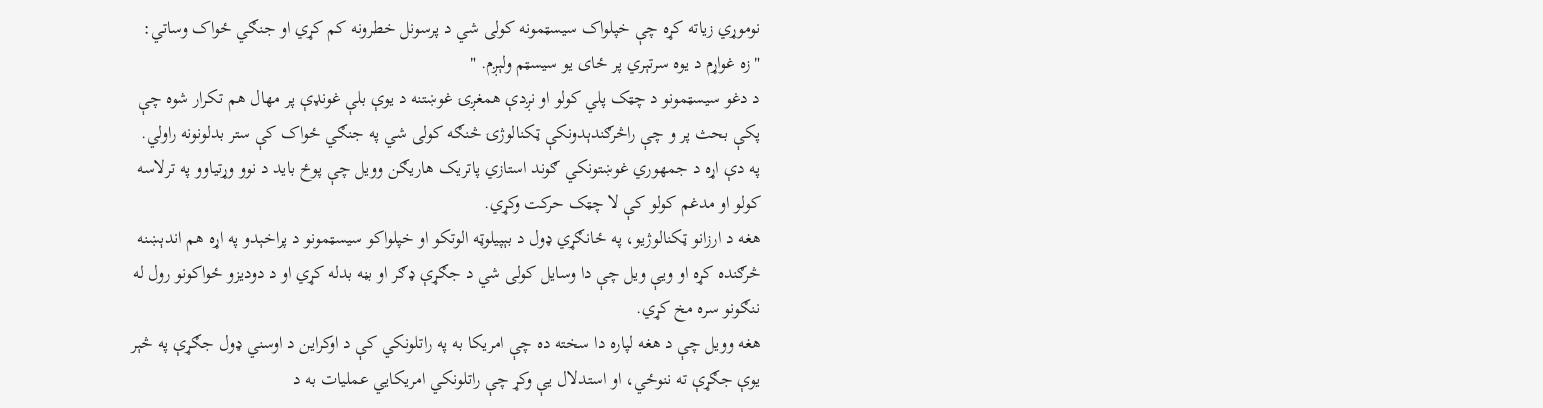نوموړي زیاته کړه چې خپلواک سیسټمونه کولی شي د پرسونل خطرونه کم کړي او جنګي ځواک وساتي:
"زه غواړم د یوه سرتېري پر ځای یو سیسټم ولېږم. "
د دغو سیسټمونو د چټک پلي کولو او نږدې همغږۍ غوښتنه د یوې بلې غونډې پر مهال هم تکرار شوه چې پکې بحث پر و چې راڅرګندېدونکې ټکنالوژۍ څنګه کولی شي په جنګي ځواک کې ستر بدلونونه راولي.
په دې اړه د جمهوري غوښتونکي ګوند استازي پاتریک هاریګن وویل چې پوځ باید د نوو وړتیاوو په ترلاسه کولو او مدغم کولو کې لا چټک حرکت وکړي.
هغه د ارزانو ټکنالوژیو، په ځانګړي ډول د بېپیلوټه الوتکو او خپلواکو سیسټمونو د پراخېدو په اړه هم اندېښنه څرګنده کړه او ویې ویل چې دا وسایل کولی شي د جګړې ډګر او بڼه بدله کړي او د دودیزو ځواکونو رول له ننګونو سره مخ کړي.
هغه وویل چې د هغه لپاره دا سخته ده چې امریکا به په راتلونکي کې د اوکراین د اوسني ډول جګړې په څېر یوې جګړې ته ننوځي، او استدلال یې وکړ چې راتلونکي امریکایي عملیات به د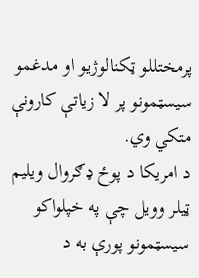پرمختللو ټکنالوژیو او مدغمو سیسټمونو پر لا زیاتې کارونې متکي وي.
د امریکا د پوځ ډګروال ویلیم ټیلر وویل چې په خپلواکو سیسټمونو پورې به د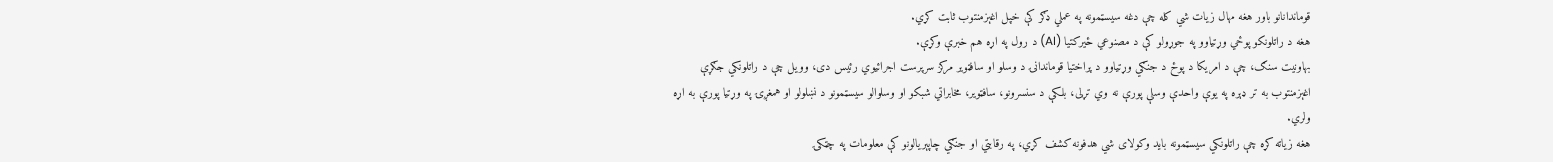قوماندانانو باور هغه مهال زیات شي کله چې دغه سیسټمونه په عملي ډګر کې خپل اغېزمنتوب ثابت کړي.
هغه د راتلونکو پوځي وړتیاوو په جوړولو کې د مصنوعي ځیرکتیا (AI) د رول په اړه هم خبرې وکړې.
بهاونیت سنګ، چې د امریکا د پوځ د جنګي وړتیاوو د پراختیا قوماندانۍ د وسلو او سافټویر مرکز سرپرست اجرائیوي رئیس دی، وویل چې د راتلونکي جګړې اغېزمنتوب به تر ډېره په یوې واحدې وسلې پورې نه وي تړلی، بلکې د سنسرونو، سافټویر، مخابراتي شبکو او وسلوالو سیسټمونو د نښلولو او همغږۍ په وړتیا پورې به اړه ولري.
هغه زیاته کړه چې راتلونکي سیسټمونه باید وکولای شي هدفونه کشف کړي، په رقابتي او جنګي چاپېریالونو کې معلومات په چټکۍ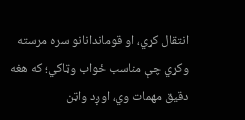انتقال کړي، او قوماندانانو سره مرسته وکړي چې مناسب ځواب وټاکي؛ که هغه دقیق مهمات وي، اوږد واټن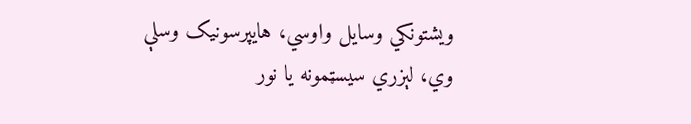ویشتونکي وسایل واوسي، هایپرسونیک وسلې وي، لېزري سیسټمونه یا نور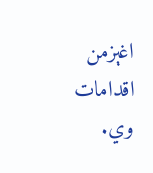اغېزمن اقدامات وي.